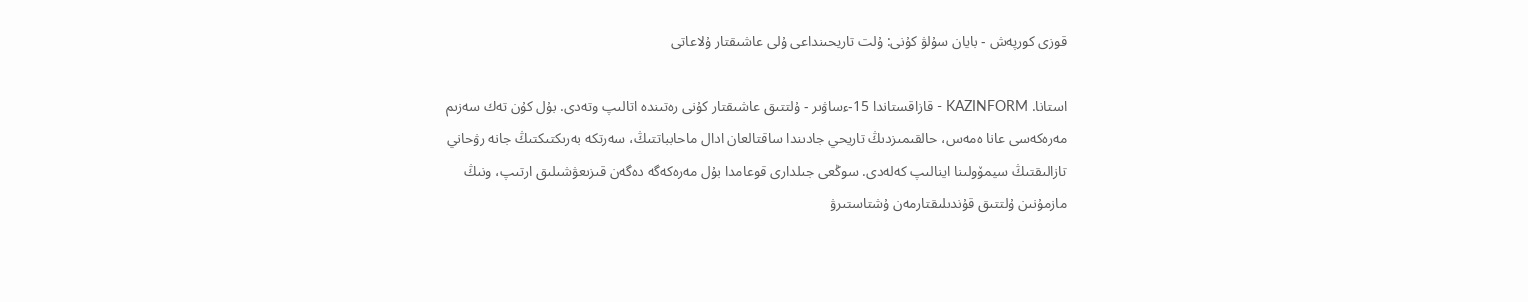قوزى كورپەش - بايان سۇلۋ كۇنى: ۇلت تاريحىنداعى ۇلى عاشىقتار ۇلاعاتى

استانا. KAZINFORM - قازاقستاندا 15-ءساۋىر - ۇلتتىق عاشىقتار كۇنى رەتىندە اتالىپ وتەدى. بۇل كۇن تەك سەزىم مەرەكەسى عانا ەمەس، حالقىمىزدىڭ تاريحي جادىندا ساقتالعان ادال ماحابباتتىڭ، سەرتكە بەرىكتىكتىڭ جانە رۋحاني تازالىقتىڭ سيمۆولىنا اينالىپ كەلەدى. سوڭعى جىلدارى قوعامدا بۇل مەرەكەگە دەگەن قىزىعۋشىلىق ارتىپ، ونىڭ مازمۇنىن ۇلتتىق قۇندىلىقتارمەن ۇشتاستىرۋ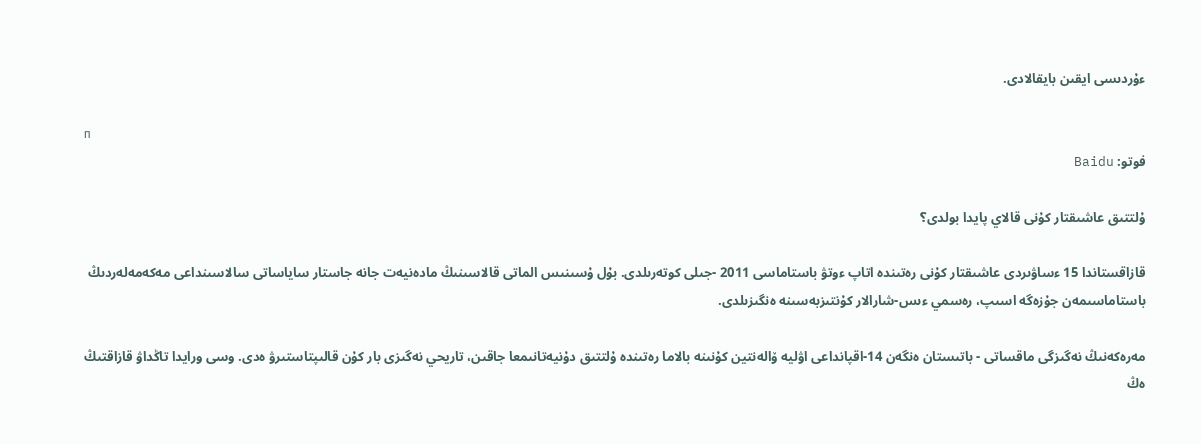ءۇردىسى ايقىن بايقالادى.

п
فوتو: Baidu

ۇلتتىق عاشىقتار كۇنى قالاي پايدا بولدى؟

قازاقستاندا 15 ءساۋىردى عاشىقتار كۇنى رەتىندە اتاپ ءوتۋ باستاماسى 2011 -جىلى كوتەرىلدى. بۇل ۇسىنىس الماتى قالاسىنىڭ مادەنيەت جانە جاستار ساياساتى سالاسىنداعى مەكەمەلەردىڭ باستاماسىمەن جۇزەگە اسىپ، رەسمي ءىس-شارالار كۇنتىزبەسىنە ەنگىزىلدى.

مەرەكەنىڭ نەگىزگى ماقساتى - باتىستان ەنگەن 14-اقپانداعى اۋليە ۆالەنتين كۇنىنە بالاما رەتىندە ۇلتتىق دۇنيەتانىمعا جاقىن، تاريحي نەگىزى بار كۇن قالىپتاستىرۋ ەدى. وسى ورايدا تاڭداۋ قازاقتىڭ ەڭ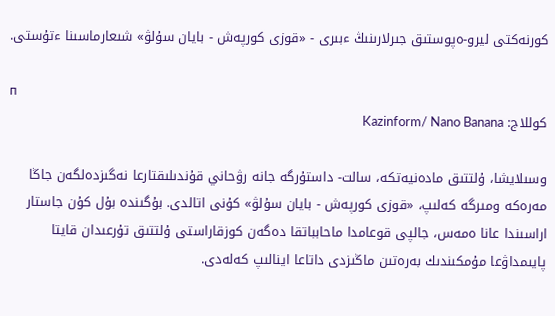كورنەكتى ليرو-ەپوستىق جىرلارىنىڭ ءبىرى - «قوزى كورپەش - بايان سۇلۋ» شىعارماسىنا ءتۇستى.

п
كوللاج: Kazinform/ Nano Banana

وسىلايشا، ۇلتتىق مادەنيەتكە، سالت- داستۇرگە جانە رۋحاني قۇندىلىقتارعا نەگىزدەلگەن جاڭا مەرەكە ومىرگە كەلىپ، «قوزى كورپەش - بايان سۇلۋ» كۇنى اتالدى. بۇگىندە بۇل كۇن جاستار اراسىندا عانا ەمەس، جالپى قوعامدا ماحابباتقا دەگەن كوزقاراستى ۇلتتىق تۇرعىدان قايتا پايىمداۋعا مۇمكىندىك بەرەتىن ماڭىزدى داتاعا اينالىپ كەلەدى.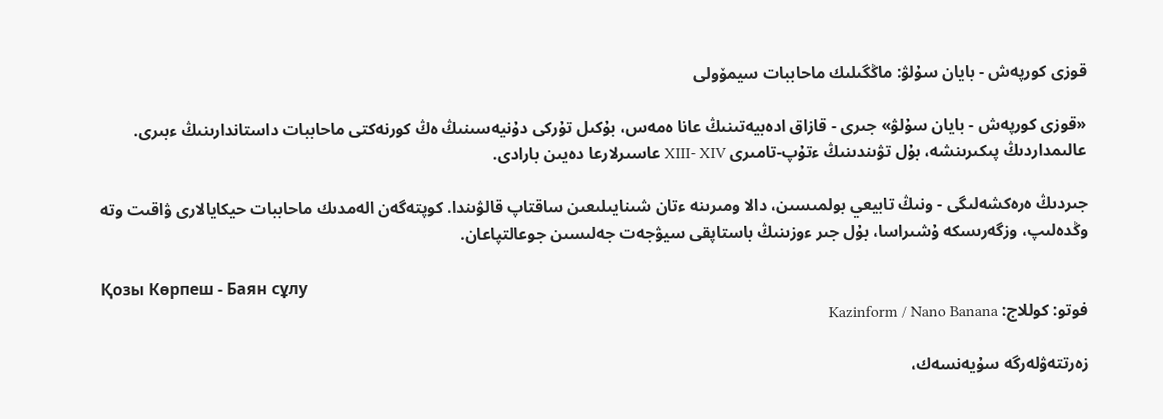قوزى كورپەش - بايان سۇلۋ: ماڭگىلىك ماحاببات سيمۆولى

«قوزى كورپەش - بايان سۇلۋ» جىرى - قازاق ادەبيەتىنىڭ عانا ەمەس، بۇكىل تۇركى دۇنيەسىنىڭ ەڭ كورنەكتى ماحاببات داستاندارىنىڭ ءبىرى. عالىمداردىڭ پىكىرىنشە، بۇل تۋىندىنىڭ ءتۇپ-تامىرى XIII- XIV عاسىرلارعا دەيىن بارادى.

جىردىڭ ەرەكشەلىگى - ونىڭ تابيعي بولمىسىن، دالا ومىرىنە ءتان شىنايىلىعىن ساقتاپ قالۋىندا. كوپتەگەن الەمدىك ماحاببات حيكايالارى ۋاقىت وتە وڭدەلىپ، وزگەرىسكە ۇشىراسا، بۇل جىر ءوزىنىڭ باستاپقى سيۋجەت جەلىسىن جوعالتپاعان.

Қозы Көрпеш - Баян сұлу
فوتو: كوللاج: Kazinform / Nano Banana

زەرتتەۋلەرگە سۇيەنسەك،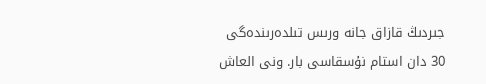جىردىڭ قازاق جانە ورىس تىلدەرىندەگى 30 دان استام نۇسقاسى بار. ونى العاش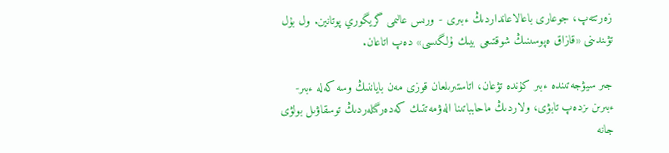زەرتتەپ، جوعارى باعالاعانداردىڭ ءبىرى - ورىس عالىمى گريگوري پوتانين. ول بۇل تۋىندىنى «قازاق ەپوسىنىڭ شوقتىعى بيىك ۇلگىسى» دەپ اتاعان.

جىر سيۋجەتىندە ءبىر كۇندە تۋعان، اتاستىرىلعان قوزى مەن باياننىڭ وسە كەلە ءبىر-ءبىرىن ىزدەپ تابۋى، ولاردىڭ ماحابباتىنا الەۋمەتتىك كەدەرگىلەردىڭ توسقاۋىل بولۋى جانە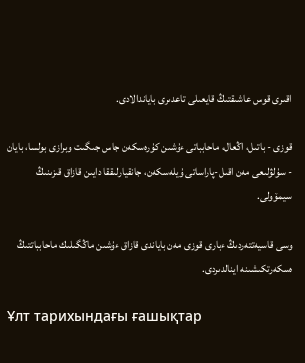اقىرى قوس عاشىقتىڭ قايعىلى تاعدىرى باياندالادى.

قوزى - باتىل، اڭعال، ماحابباتى ءۇشىن كۇرەسكەن جاس جىگىت وبرازى بولسا، بايان - سۇلۋلىعى مەن اقىل-پاراساتى ۇيلەسكەن، جانقيارلىققا دايىن قازاق قىزىنىڭ سيمۆولى.

وسى قاسيەتتەردىڭ ءبارى قوزى مەن باياندى قازاق ءۇشىن ماڭگىلىك ماحابباتتىڭ ەسكەرتكىشىنە اينالدىردى.

Ұлт тарихындағы ғашықтар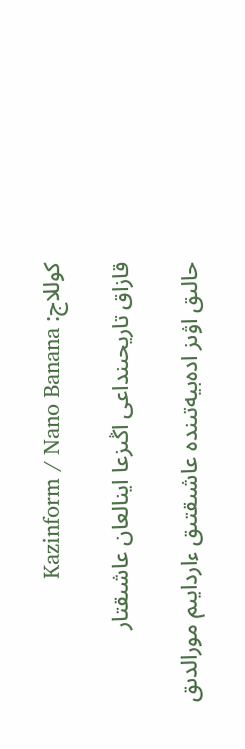كوللاج: Kazinform / Nano Banana

قازاق تاريحىنداعى اڭىزعا اينالعان عاشىقتار

حالىق اۋىز ادەبيەتىندە عاشىقتىق ءاردايىم مورالدىق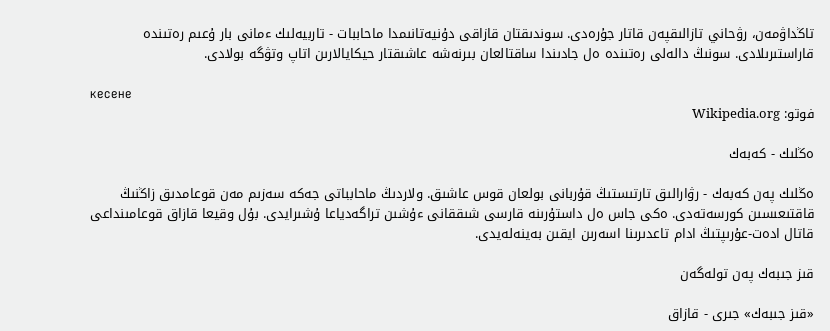تاڭداۋمەن، رۋحاني تازالىقپەن قاتار جۇرەدى. سوندىقتان قازاقى دۇنيەتانىمدا ماحاببات - تاربيەلىك ءمانى بار ۇعىم رەتىندە قاراستىرىلادى. سونىڭ دالەلى رەتىندە ەل جادىندا ساقتالعان بىرنەشە عاشىقتار حيكايالارىن اتاپ وتۋگە بولادى.

кесене
فوتو: Wikipedia.org

ەڭلىك - كەبەك

ەڭلىك پەن كەبەك - رۋارالىق تارتىستىڭ قۇربانى بولعان قوس عاشىق. ولاردىڭ ماحابباتى جەكە سەزىم مەن قوعامدىق زاڭنىڭ قاقتىعىسىن كورسەتەدى. ەكى جاس ەل داستۇرىنە قارسى شىققانى ءۇشىن تراگەدياعا ۇشىرايدى. بۇل وقيعا قازاق قوعامىنداعى قاتال ادەت-عۇرىپتىڭ ادام تاعدىرىنا اسەرىن ايقىن بەينەلەيدى.

قىز جىبەك پەن تولەگەن

«قىز جىبەك» جىرى - قازاق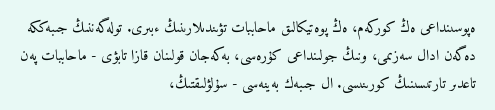ەپوسىنداعى ەڭ كوركەم، ەڭ پوەتيكالىق ماحاببات تۋىندىلارىنىڭ ءبىرى. تولەگەننىڭ جىبەككە دەگەن ادال سەزىمى، ونىڭ جولىنداعى كۇرەسى، بەكەجان قولىنان قازا تابۋى - ماحاببات پەن تاعدىر تارتىسىنىڭ كورىنىسى. ال جىبەك بەينەسى - سۇلۋلىقتىڭ،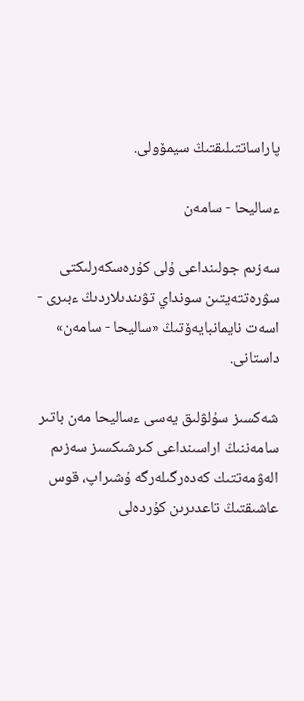پاراساتتىلىقتىڭ سيمۆولى.

ءساليحا - سامەن

سەزىم جولىنداعى ۇلى كۇرەسكەرلىكتى سۋرەتتەيتىن سونداي تۋىندىلاردىڭ ءبىرى - اسەت نايمانبايەۆتىڭ «ساليحا - سامەن» داستانى.

شەكسىز سۇلۋلىق يەسى ءساليحا مەن باتىر سامەننىڭ اراسىنداعى كىرشىكسىز سەزىم الەۋمەتتىك كەدەرگىلەرگە ۇشىراپ، قوس عاشىقتىڭ تاعدىرىن كۇردەلى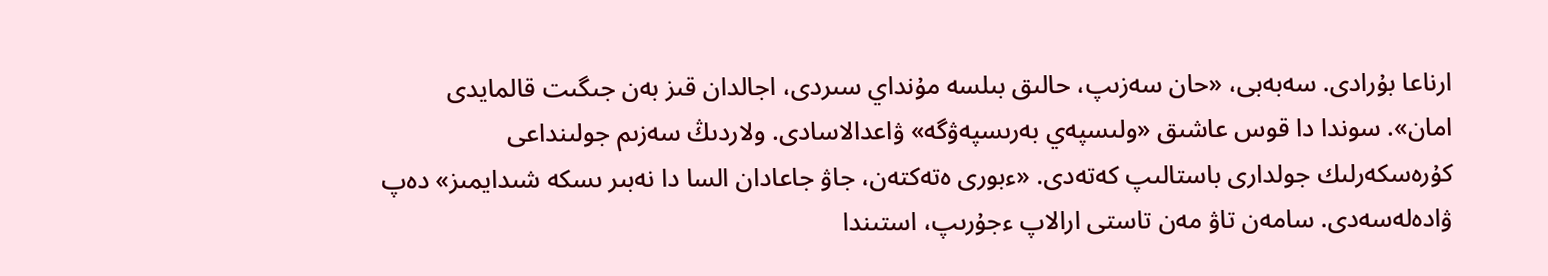ارناعا بۇرادى. سەبەبى، «حان سەزىپ، حالىق بىلسە مۇنداي سىردى، اجالدان قىز بەن جىگىت قالمايدى امان». سوندا دا قوس عاشىق «ولىسپەي بەرىسپەۋگە» ۋاعدالاسادى. ولاردىڭ سەزىم جولىنداعى كۇرەسكەرلىك جولدارى باستالىپ كەتەدى. «ءبورى ەتەكتەن، جاۋ جاعادان السا دا نەبىر ىسكە شىدايمىز» دەپ ۋادەلەسەدى. سامەن تاۋ مەن تاستى ارالاپ ءجۇرىپ، استىندا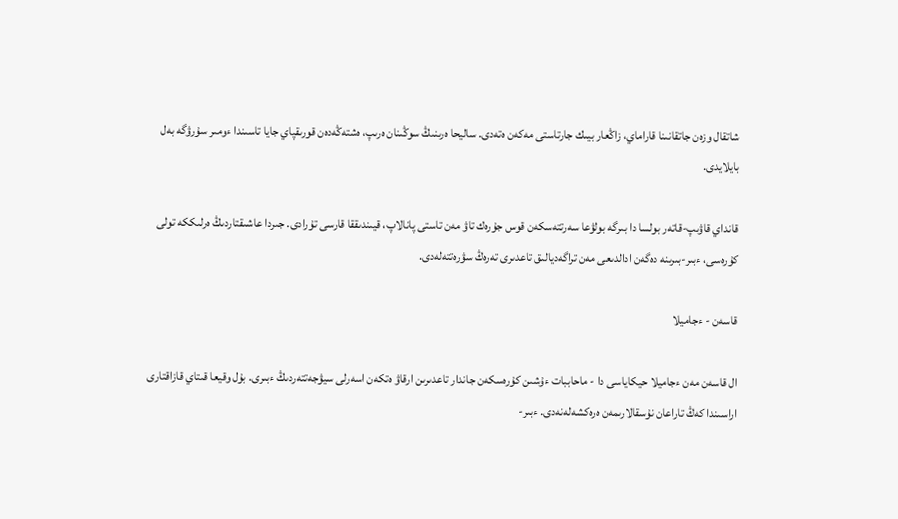شاتقال وزەن جاتقانىنا قاراماي، زاڭعار بيىك جارتاستى مەكەن ەتەدى. ساليحا ەرىنىڭ سوڭىنان ەرىپ، ەشتەڭەدەن قورىقپاي جايا تاسىندا ءومىر سۇرۋگە بەل بايلايدى.

قانداي قاۋىپ-قاتەر بولسا دا بىرگە بولۋعا سەرتتەسكەن قوس جۇرەك تاۋ مەن تاستى پانالاپ، قيىندىققا قارسى تۇرادى. جىردا عاشىقتاردىڭ ەرلىككە تولى كۇرەسى، ءبىر-بىرىنە دەگەن ادالدىعى مەن تراگەديالىق تاعدىرى تەرەڭ سۋرەتتەلەدى.

قاسەن - ءجاميلا

ال قاسەن مەن ءجاميلا حيكاياسى دا - ماحاببات ءۇشىن كۇرەسكەن جاندار تاعدىرىن ارقاۋ ەتكەن اسەرلى سيۋجەتتەردىڭ ءبىرى. بۇل وقيعا قىتاي قازاقتارى اراسىندا كەڭ تاراعان نۇسقالارىمەن ەرەكشەلەنەدى. ءبىر-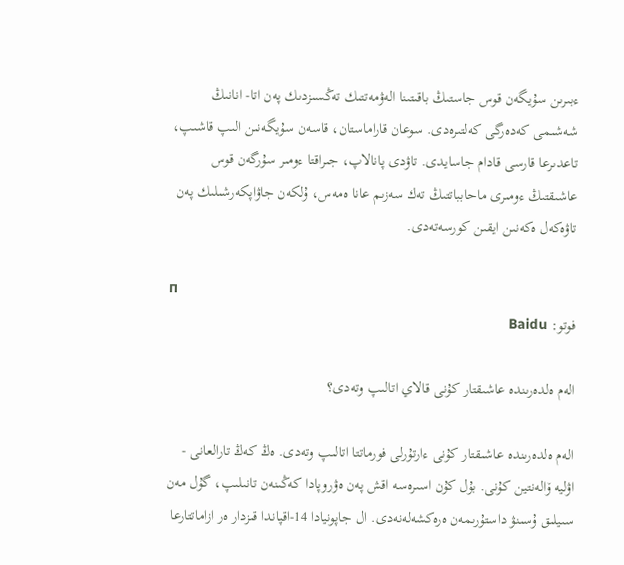ءبىرىن سۇيگەن قوس جاستىڭ باقىتىنا الەۋمەتتىك تەڭسىزدىك پەن اتا- انانىڭ شەشىمى كەدەرگى كەلتىرەدى. سوعان قاراماستان، قاسەن سۇيگەنىن الىپ قاشىپ، تاعدىرعا قارسى قادام جاسايدى. تاۋدى پانالاپ، جىراقتا ءومىر سۇرگەن قوس عاشىقتىڭ ءومىرى ماحابباتتىڭ تەك سەزىم عانا ەمەس، ۇلكەن جاۋاپكەرشىلىك پەن تاۋەكەل ەكەنىن ايقىن كورسەتەدى.

п
فوتو: Baidu

الەم ەلدەرىندە عاشىقتار كۇنى قالاي اتالىپ وتەدى؟

الەم ەلدەرىندە عاشىقتار كۇنى ءارتۇرلى فورماتتا اتالىپ وتەدى. ەڭ كەڭ تارالعانى - اۋليە ۆالەنتين كۇنى. بۇل كۇن اسىرەسە اقش پەن ەۋروپادا كەڭىنەن تانىلىپ، گۇل مەن سىيلىق ۇسىنۋ داستۇرىمەن ەرەكشەلەنەدى. ال جاپونيادا 14-اقپاندا قىزدار ەر ازاماتتارعا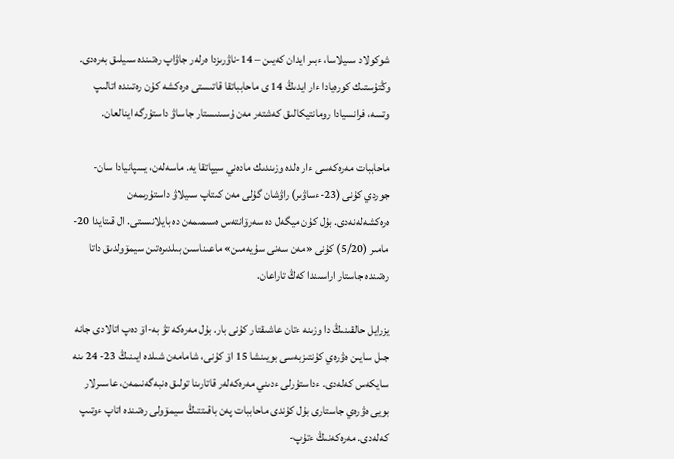شوكولاد سىيلاسا، ءبىر ايدان كەيىن – 14-ناۋرىزدا ەرلەر جاۋاپ رەتىندە سىيلىق بەرەدى. وڭتۇستىك كورەيادا ءار ايدىڭ 14 ى ماحابباتقا قاتىستى ەرەكشە كۇن رەتىندە اتالىپ وتسە، فرانسيادا رومانتيكالىق كەشتەر مەن ۇسىنىستار جاساۋ داستۇرگە اينالعان.

ماحاببات مەرەكەسى ءار ەلدە وزىندىك مادەني سيپاتقا يە. ماسەلەن، يسپانيادا سان-جوردي كۇنى (23-ءساۋىر) راۋشان گۇلى مەن كىتاپ سىيلاۋ داستۇرىمەن ەرەكشەلەنەدى. بۇل كۇن ميگەل دە سەرۆانتەس ەسىمىمەن دە بايلانىستى. ال قىتايدا 20-مامىر (5/20) كۇنى «مەن سەنى سۇيەمىن» ماعىناسىن بىلدىرەتىن سيمۆولدىق داتا رەتىندە جاستار اراسىندا كەڭ تاراعان.

يزرايل حالقىنىڭ دا وزىنە ءتان عاشىقتار كۇنى بار. بۇل مەرەكە تۋ بە-اۆ دەپ اتالادى جانە جىل سايىن ەۋرەي كۇنتىزبەسى بويىنشا 15 اۆ كۇنى، شامامەن شىلدە ايىنىڭ 23- 24 ىنە سايكەس كەلەدى. ءداستۇرلى ءدىني مەرەكەلەر قاتارىنا تولىق ەنبەگەنىمەن، عاسىرلار بويى ەۋرەي جاستارى بۇل كۇندى ماحاببات پەن باقىتتىڭ سيمۆولى رەتىندە اتاپ ءوتىپ كەلەدى. مەرەكەنىڭ ءتۇپ-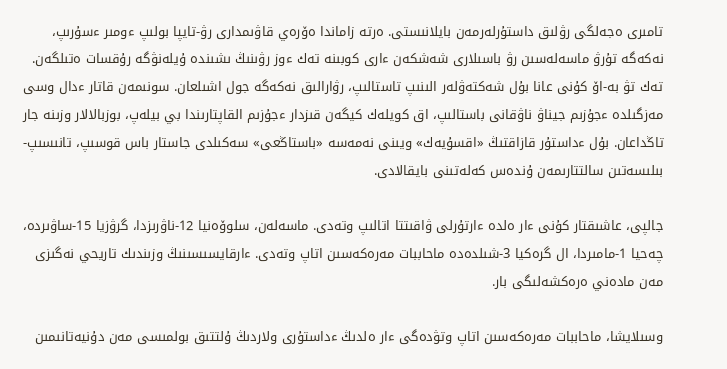تامىرى ەجەلگى رۋلىق داستۇرلەرمەن بايلانىستى. ەرتە زاماندا ەۆرەي قاۋىمدارى رۋ-تايپا بولىپ ءومىر ءسۇرىپ، نەكەگە تۇرۋ ماسەلەسىن رۋ باسىلارى شەشكەن ءارى كوبىنە تەك ءوز رۋىنىڭ ىشىندە ۇيلەنۋگە رۇقسات ەتىلگەن. تەك تۋ بە-اۆ كۇنى عانا بۇل شەكتەۋلەر الىنىپ تاستالىپ، رۋارالىق نەكەگە جول اشىلعان. سونىمەن قاتار ءدال وسى مەزگىلدە ءجۇزىم جيناۋ ناۋقانى باستالىپ، اق كويلەك كيگەن قىزدار ءجۇزىم القاپتارىندا بي بيلەپ، بوزبالالار وزىنە جار تاڭداعان. بۇل ءداستۇر قازاقتىڭ «اقسۇيەك» ويىنى نەمەسە «باستاڭعى» سەكىلدى جاستار باس قوسىپ، تانىسىپ- بىلىسەتىن سالتتارىمەن ۇندەس كەلەتىنى بايقالادى.

جالپى، عاشىقتار كۇنى ءار ەلدە ءارتۇرلى ۋاقىتتا اتالىپ وتەدى. ماسەلەن، سلوۆەنيا 12-ناۋرىزدا، گرۋزيا 15-ساۋىردە، چەحيا 1-مامىردا، ال گرەكيا 3-شىلدەدە ماحاببات مەرەكەسىن اتاپ وتەدى. ءارقايسىسىنىڭ وزىندىك تاريحي نەگىزى مەن مادەني ەرەكشەلىگى بار.

وسىلايشا، ماحاببات مەرەكەسىن اتاپ وتۋدەگى ءار ەلدىڭ ءداستۇرى ولاردىڭ ۇلتتىق بولمىسى مەن دۇنيەتانىمىن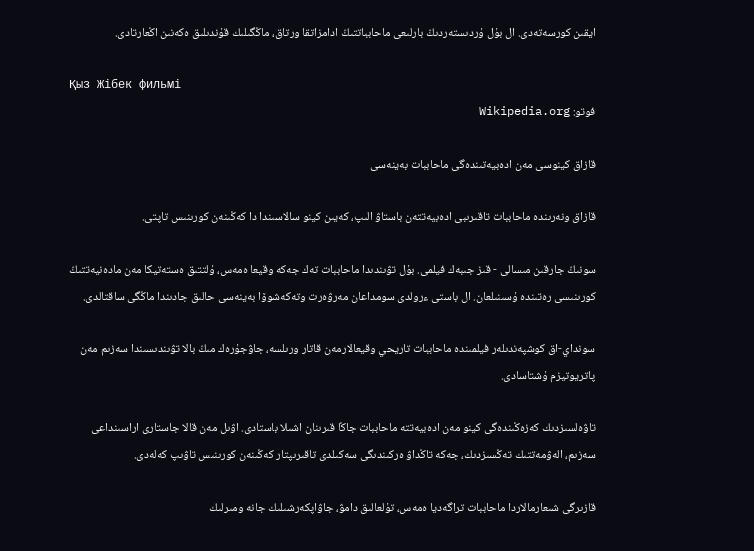ايقىن كورسەتەدى. ال بۇل ۇردىستەردىڭ بارلىعى ماحابباتتىڭ ادامزاتقا ورتاق، ماڭگىلىك قۇندىلىق ەكەنىن اڭعارتادى.

Қыз Жібек фильмі
فوتو: Wikipedia.org

قازاق كينوسى مەن ادەبيەتىندەگى ماحاببات بەينەسى

قازاق ونەرىندە ماحاببات تاقىرىبى ادەبيەتتەن باستاۋ الىپ، كەيىن كينو سالاسىندا دا كەڭىنەن كورىنىس تاپتى.

سونىڭ جارقىن مىسالى - قىز جىبەك فيلمى. بۇل تۋىندىدا ماحاببات تەك جەكە وقيعا ەمەس، ۇلتتىق ەستەتيكا مەن مادەنيەتتىڭ كورىنىسى رەتىندە ۇسىنىلعان. ال باستى ءرولدى سومداعان مەرۋەرت وتەكەشوۆا بەينەسى حالىق جادىندا ماڭگى ساقتالدى.

سونداي-اق كوشپەندىلەر فيلمىندە ماحاببات تاريحي وقيعالارمەن قاتار ورىلسە، جاۋجۇرەك مىڭ بالا تۋىندىسىندا سەزىم مەن پاتريوتيزم ۇشتاسادى.

تاۋەلسىزدىك كەزەڭىندەگى كينو مەن ادەبيەتتە ماحاببات جاڭا قىرىنان اشىلا باستادى. اۋىل مەن قالا جاستارى اراسىنداعى سەزىم، الەۋمەتتىك تەڭسىزدىك، جەكە تاڭداۋ ەركىندىگى سەكىلدى تاقىرىپتار كەڭىنەن كورىنىس تاۋىپ كەلەدى.

قازىرگى شىعارمالاردا ماحاببات تراگەديا ەمەس، تۇلعالىق دامۋ، جاۋاپكەرشىلىك جانە ومىرلىك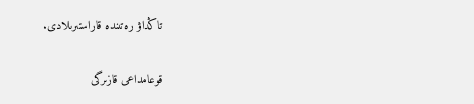تاڭداۋ رەتىندە قاراستىرىلادى.

قوعامداعى قازىرگى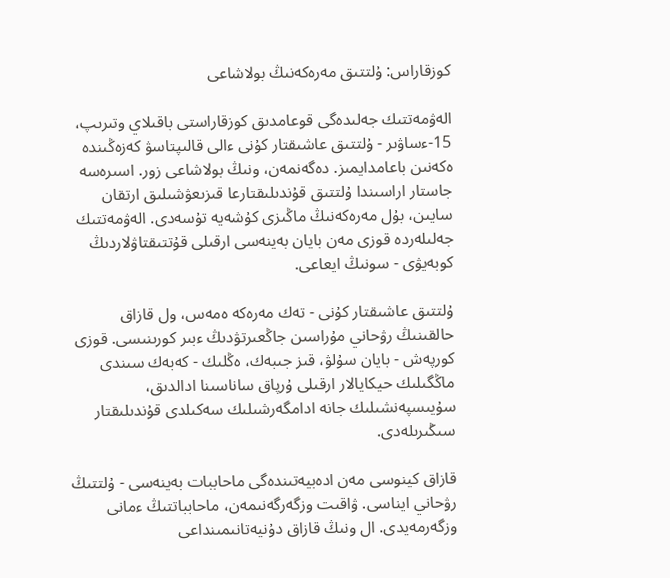كوزقاراس: ۇلتتىق مەرەكەنىڭ بولاشاعى

الەۋمەتتىك جەلىدەگى قوعامدىق كوزقاراستى باقىلاي وتىرىپ، 15-ءساۋىر - ۇلتتىق عاشىقتار كۇنى ءالى قالىپتاسۋ كەزەڭىندە ەكەنىن باعامدايمىز. دەگەنمەن، ونىڭ بولاشاعى زور. اسىرەسە جاستار اراسىندا ۇلتتىق قۇندىلىقتارعا قىزىعۋشىلىق ارتقان سايىن، بۇل مەرەكەنىڭ ماڭىزى كۇشەيە تۇسەدى. الەۋمەتتىك جەلىلەردە قوزى مەن بايان بەينەسى ارقىلى قۇتتىقتاۋلاردىڭ كوبەيۋى - سونىڭ ايعاعى.

ۇلتتىق عاشىقتار كۇنى - تەك مەرەكە ەمەس، ول قازاق حالقىنىڭ رۋحاني مۇراسىن جاڭعىرتۋدىڭ ءبىر كورىنىسى. قوزى كورپەش - بايان سۇلۋ، قىز جىبەك، ەڭلىك - كەبەك سىندى ماڭگىلىك حيكايالار ارقىلى ۇرپاق ساناسىنا ادالدىق، سۇيىسپەنشىلىك جانە ادامگەرشىلىك سەكىلدى قۇندىلىقتار سىڭىرىلەدى.

قازاق كينوسى مەن ادەبيەتىندەگى ماحاببات بەينەسى - ۇلتتىڭ رۋحاني ايناسى. ۋاقىت وزگەرگەنىمەن، ماحابباتتىڭ ءمانى وزگەرمەيدى. ال ونىڭ قازاق دۇنيەتانىمىنداعى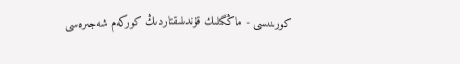كورىنىسى - ماڭگىلىك قۇندىلىقتاردىڭ كوركەم شەجىرەسى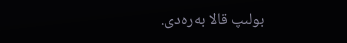بولىپ قالا بەرەدى.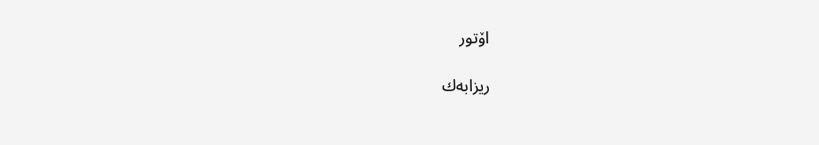اۆتور

ريزابەك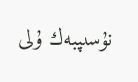نۇسىپبەك ۇلى